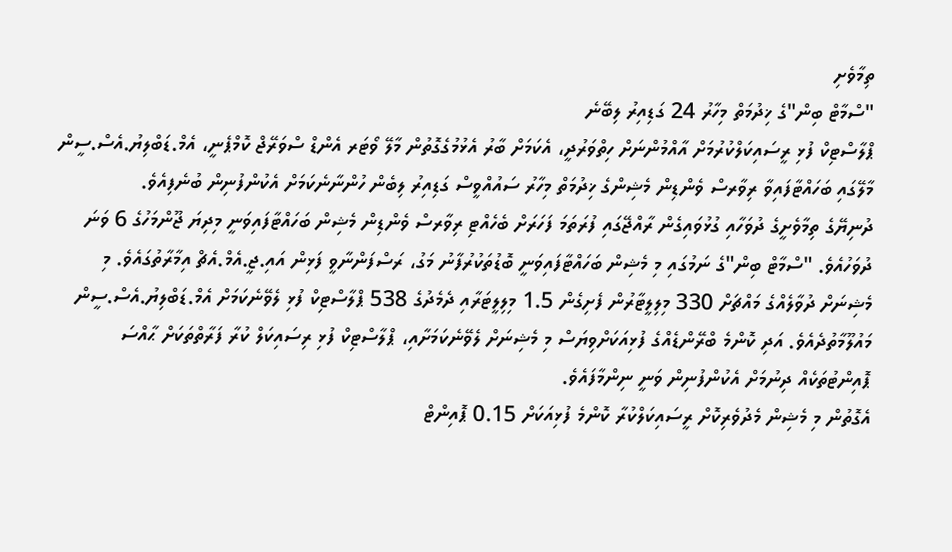ތިމާވެށި
"ސްމާޓް ބިން"ގެ ޚިދުމަތް މިހާރު 24 ގަޑިއިރު ލިބޭނެ
ޕްލާސްޓިކް ފުޅި ރީސައިކަލްކުރުމަށް އާއްމުންނަށް ހިތްވަރުދީ، އެކަމަށް ބާރު އެޅުމުގެގޮތުން މާލޭ ވޯޓަރ އެންޑް ސްވަރޭޖް ކޮމްޕެނީ، އެމް.ޑަބްލިޔު.އެސް.ސީން މާލޭގައި ބަހައްޓާފައިވާ ރިވާރސް ވެންޑިން މެޝިންގެ ޚިދުމަތް މިހާރު ސައުއްވީސް ގަޑިއިރު ލިބެން ހުންނާނެކަމަށް އެކުންފުނިން ބުނެފިއެވެ.
ދުނިޔޭގެ ތިމާވެށީގެ ދުވަހާއި ގުޅުވައިގެން ރާއްޖޭގައި ފުރަތަމަ ފަހަރަށް ބެހެއްޓި ރިވާރސް ވެންޑިން މެޝިން ބަހައްޓާފައިވަނީ މިދިޔަ ޖޫންމަހުގެ 6 ވަނަ ދުވަހުއެވެ. "ސްމާޓް ބިން"ގެ ނަމުގައި މި މެޝިން ބަހައްޓާފައިވަނީ ބޮޑުތަކުރުފާނު މަގު، ރަސްފަންނާވީ ފަޅިން އައި.ޖީ.އެމް.އެޗް އިމާރާތުގައެވެ. މި މެޝިނަށް ދުވާލެއްގެ މައްޗަށް 330 މިލިލީޓާރުން ފެށިގެން 1.5 މިލިލީޓަރާއި ދެމެދުގެ 538 ޕްލާސްޓިކް ފުޅި ލެވޭނެކަމަށް އެމް.ޑަބްލިޔު.އެސް.ސީން މައުލޫމާތުދެއެވެ. އަދި ކޮންމެ ބްރޭންޑެއްގެ ފުޅިއަކަށްވިޔަސް މި މެޝިނަށް ލެވޭނެކަމަށާއި، ޕްލާސްޓިކް ފުޅި ރިސައިކަލް ކުރާ ފަރާތްތަކަށް ޙާއްސަ ޕޮއިންޓުތަކެއް ދިނުމަށް އެކުންފުނިން ވަނީ ނިންމާފައެވެ.
އެގޮތުން މި މެޝިން މެދުވެރިކޮށް ރީސައިކަލްކުރާ ކޮންމެ ފުޅިއަކަށް 0.15 ޕޮއިންޓް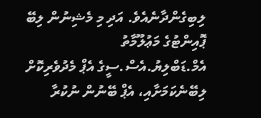ލިބިގެންދާނެއެވެ. އަދި މި މެޝިނުން ލިބޭ ޕޮއިންޓުގެ މަޢުލޫމާތު އެމް.ޑަބްލިޔު.އެސް.ސީގެ އެޕް މެދުވެރިކޮށް ލިބޭނެކަމަށާއި، އެޕް ބޭނުން ނުކުރާ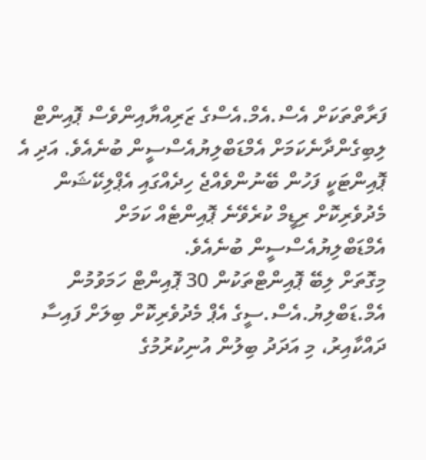ފަރާތްތަކަށް އެސް.އެމް.އެސްގެ ޒަރިއްޔާއިންވެސް ޕޮއިންޓް ލިބިގެންދާނެކަމަށް އެމްޑަބްލިޔުއެސްސީން ބުނެއެވެ. އަދި އެ ޕޮއިންޓަކީ ފަހުން ބޭނުންވެއްޖެ ހިދެއްގައި އެޕްލިކޭޝަން މެދުވެރިކޮށް ރިޑީމް ކުރެވޭނެ ޕޮއިންޓެއް ކަމަށް އެމްޑަބްލިޔުއެސްސީން ބުނެއެވެ.
މިގޮތަށް ލިބޭ ޕޮއިންޓްތަކުން 30 ޕޮއިންޓް ހަމަވުމުން އެމް.ޑަބްލިޔު.އެސް.ސީގެ އެޕް މެދުވެރިކޮށް ބިލަށް ފައިސާ ދައްކާއިރު، މި އަދަދު ބިލުން އުނިކުރުމުގެ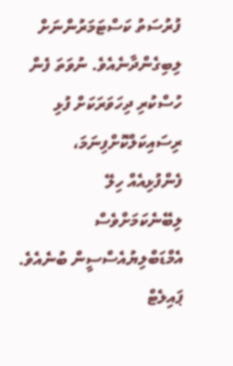ފުރުސަތު ކަސްޓަމަރުންނަށް ލިބިގެންދާނެއެވެ. ނުވަތަ ފެން ހުސްކުރި ދިހަވަރަކަށް ފުޅި ރިސައިކަލްކޮށްފިނަމަ، ފެންފުޅިއެއް ހިލޭ ލިބޭނެކަމަށްވެސް އެމްޑަބްލިޔުއެސްސީން ބުނެއެވެ.
ޕައިލެޓް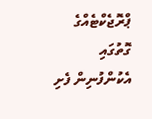ޕްރޮޖެކްޓެއްގެ ގޮތުގައި އެކުންފުނިން ފެށި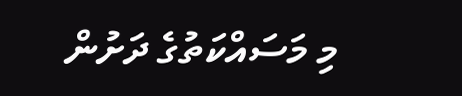މި މަސައްކަތުގެ ދަށުން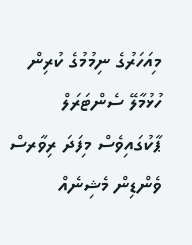މިއަހަރުގެ ނިމުމުގެ ކުރިން ހުޅުމާލޭ ސެންޓަރަލް ޕާކުގައިވެސް މިފަދަ ރިވާރސް ވެންޑިން މެޝިނެއް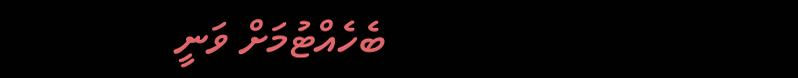ބެހެއްޓުމަށް ވަނީ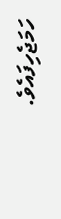ހަމަޖެހިފައެވެ.